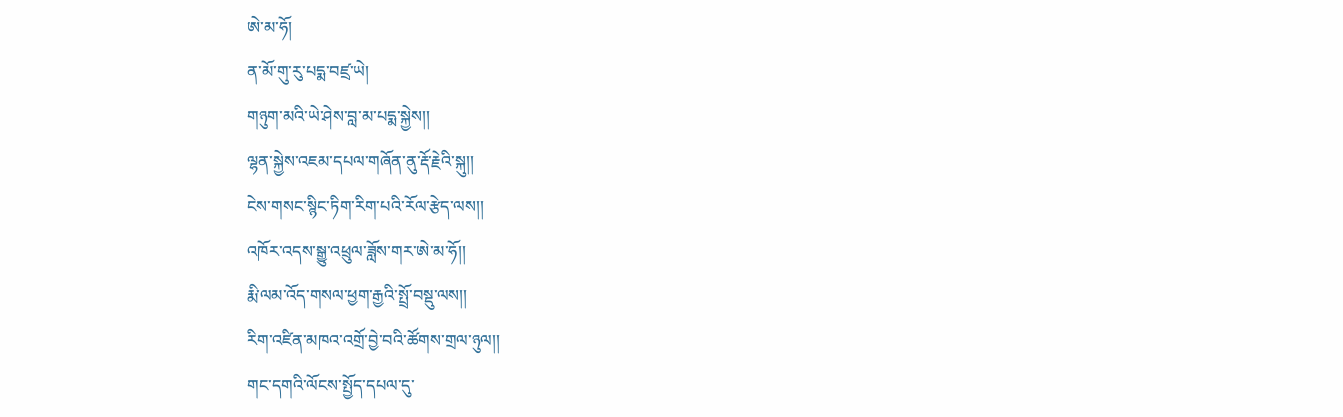ཨེ་མ་ཧོ།
ན་མོ་གུ་རུ་པདྨ་བཛྲ་ཡེ།
གཉུག་མའི་ཡེ་ཤེས་བླ་མ་པདྨ་སྐྱེས།།
ལྷན་སྐྱེས་འཇམ་དཔལ་གཞོན་ནུ་རྡོ་རྗེའི་སྐུ།།
ངེས་གསང་སྙིང་ཏིག་རིག་པའི་རོལ་རྩེད་ལས།།
འཁོར་འདས་སྒྱུ་འཕྲུལ་ཟློས་གར་ཨེ་མ་ཧོ།།
རྨི་ལམ་འོད་གསལ་ཕྱག་རྒྱའི་སྤྲོ་བསྡུ་ལས།།
རིག་འཛིན་མཁའ་འགྲོ་བྱེ་བའི་ཚོགས་གྲལ་ཉུལ།།
གང་དགའི་ལོངས་སྤྱོད་དཔལ་དུ་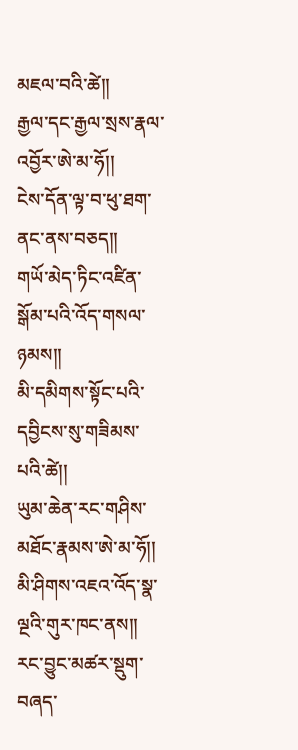མཇལ་བའི་ཚེ།།
རྒྱལ་དང་རྒྱལ་སྲས་རྣལ་འབྱོར་ཨེ་མ་ཧོ།།
ངེས་དོན་ལྟ་བ་ཕུ་ཐག་ནང་ནས་བཅད།།
གཡོ་མེད་ཏིང་འཛིན་སྒོམ་པའི་འོད་གསལ་ཉམས།།
མི་དམིགས་སྟོང་པའི་དབྱིངས་སུ་གཟིམས་པའི་ཚེ།།
ཡུམ་ཆེན་རང་གཤིས་མཐོང་རྣམས་ཨེ་མ་ཧོ།།
མི་ཤིགས་འཇའ་འོད་སྣ་ལྔའི་གུར་ཁང་ནས།།
རང་བྱུང་མཚར་སྡུག་བཞད་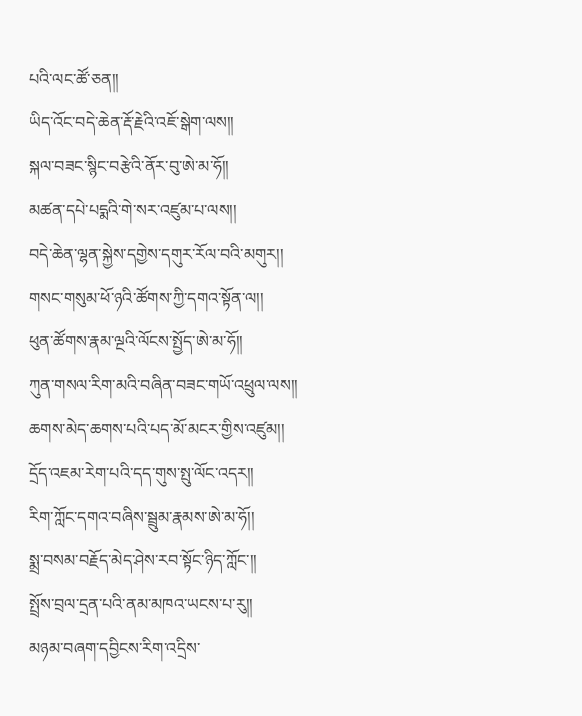པའི་ལང་ཚོ་ཅན།།
ཡིད་འོང་བདེ་ཆེན་རྡོ་རྗེའི་འཇོ་སྒེག་ལས།།
སྐལ་བཟང་སྙིང་བརྩེའི་ནོར་བུ་ཨེ་མ་ཧོ།།
མཚན་དཔེ་པདྨའི་གེ་སར་འཛུམ་པ་ལས།།
བདེ་ཆེན་ལྷན་སྐྱེས་དགྱེས་དགུར་རོལ་བའི་མགུར།།
གསང་གསུམ་ཕོ་ཉའི་ཚོགས་ཀྱི་དགའ་སྟོན་ལ།།
ཕུན་ཚོགས་རྣམ་ལྔའི་ལོངས་སྤྱོད་ཨེ་མ་ཧོ།།
ཀུན་གསལ་རིག་མའི་བཞིན་བཟང་གཡོ་འཕྲུལ་ལས།།
ཆགས་མེད་ཆགས་པའི་པད་མོ་མངར་གྱིས་འཛུམ།།
དྲོད་འཇམ་རེག་པའི་དད་གུས་སྤུ་ལོང་འདར།།
རིག་ཀློང་དགའ་བཞིས་སྦྲུམ་རྣམས་ཨེ་མ་ཧོ།།
སྨྲ་བསམ་བརྗོད་མེད་ཤེས་རབ་སྟོང་ཉིད་ཀློང་།།
སྤྲོས་བྲལ་དྲན་པའི་ནམ་མཁའ་ཡངས་པ་རུ།།
མཉམ་བཞག་དབྱིངས་རིག་འདྲིས་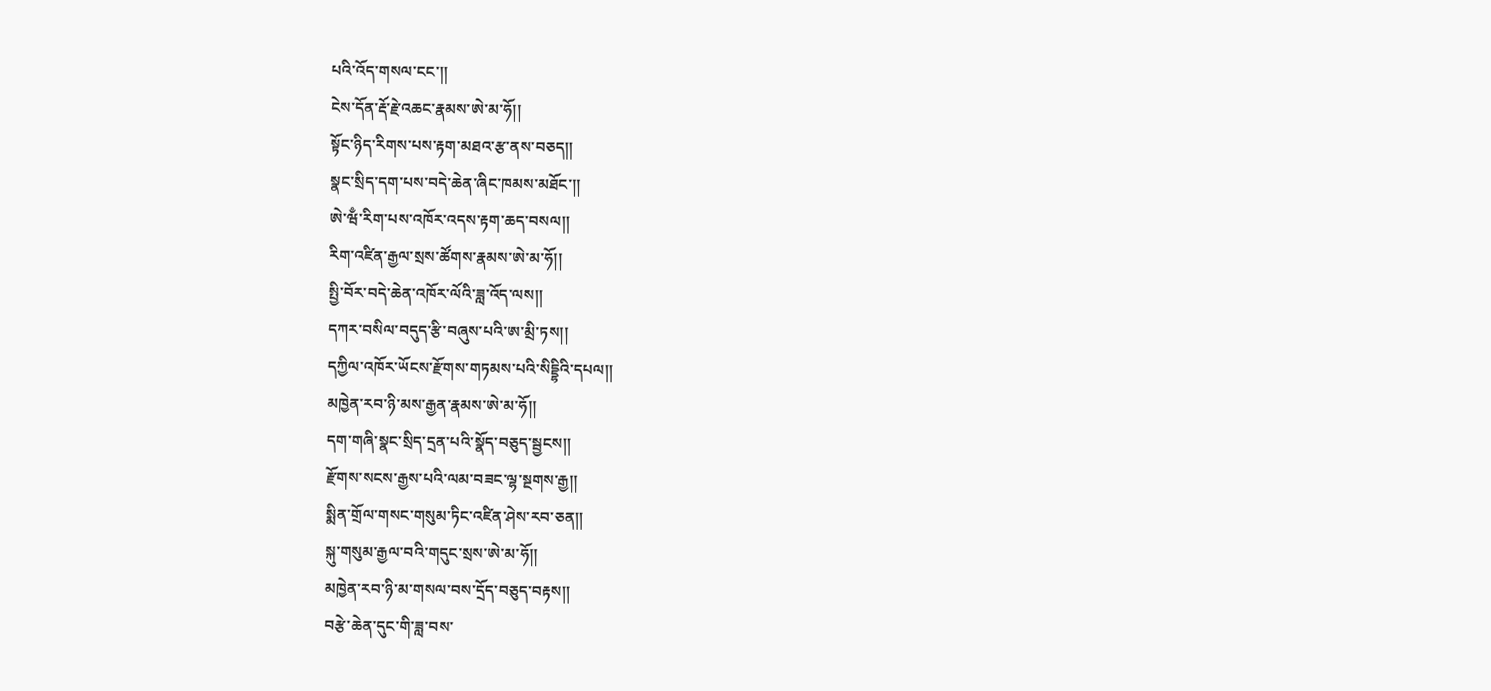པའི་འོད་གསལ་ངང་།།
ངེས་དོན་རྡོ་རྗེ་འཆང་རྣམས་ཨེ་མ་ཧོ།།
སྟོང་ཉིད་རིགས་པས་རྟག་མཐའ་རྩ་ནས་བཅད།།
སྣང་སྲིད་དག་པས་བདེ་ཆེན་ཞིང་ཁམས་མཐོང་།།
ཨེ་ཝྃ་རིག་པས་འཁོར་འདས་རྟག་ཆད་བསལ།།
རིག་འཛིན་རྒྱལ་སྲས་ཚོགས་རྣམས་ཨེ་མ་ཧོ།།
སྤྱི་བོར་བདེ་ཆེན་འཁོར་ལོའི་ཟླ་འོད་ལས།།
དཀར་བསིལ་བདུད་རྩི་བཞུས་པའི་ཨ་མྲི་ཏས།།
དཀྱིལ་འཁོར་ཡོངས་རྫོགས་གཏམས་པའི་སིདྡྷིའི་དཔལ།།
མཁྱེན་རབ་ཉི་མས་རྒྱན་རྣམས་ཨེ་མ་ཧོ།།
དག་གཞི་སྣང་སྲིད་དྲན་པའི་སྣོད་བཅུད་སྦྱངས།།
རྫོགས་སངས་རྒྱས་པའི་ལམ་བཟང་ལྷ་སྔགས་རྒྱ།།
སྨིན་གྲོལ་གསང་གསུམ་ཏིང་འཛིན་ཤེས་རབ་ཅན།།
སྐུ་གསུམ་རྒྱལ་བའི་གདུང་སྲས་ཨེ་མ་ཧོ།།
མཁྱེན་རབ་ཉི་མ་གསལ་བས་དྲོད་བཅུད་བརྟས།།
བརྩེ་ཆེན་དུང་གི་ཟླ་བས་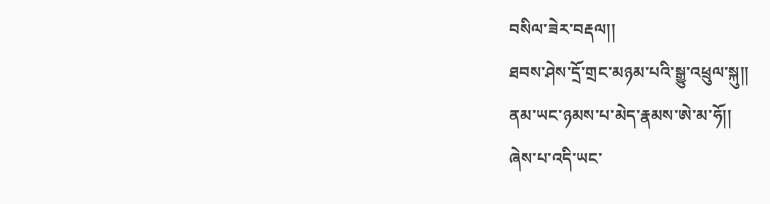བསིལ་ཟེར་བརྡལ།།
ཐབས་ཤེས་དྲོ་གྲང་མཉམ་པའི་སྒྱུ་འཕྲུལ་སྐུ།།
ནམ་ཡང་ཉམས་པ་མེད་རྣམས་ཨེ་མ་ཧོ།།
ཞེས་པ་འདི་ཡང་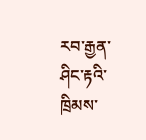རབ་རྒྱན་ཤིང་རྟའི་ཁྲིམས་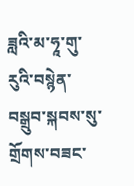ཟླའི་མ་ཧཱ་གུ་རུའི་བསྙེན་བསྒྲུབ་སྐབས་སུ་གྲོགས་བཟང་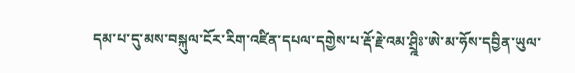དམ་པ་དུ་མས་བསྐུལ་ངོར་རིག་འཛིན་དཔལ་དགྱེས་པ་རྡོ་རྗེ་འམ་ཤྲྰིཿ་ཨེ་མ་ཧོས་དབྱིན་ཡུལ་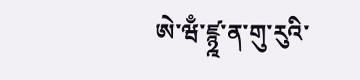ཨེ་ཝྃ་ཛྙྰ་ན་གུ་རུའི་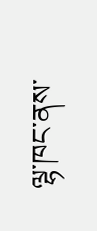ལྷ་ཁང་ནས་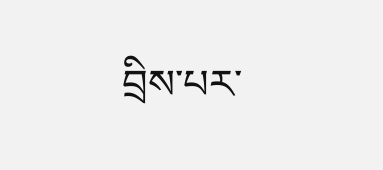བྲིས་པར་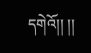དགེའོ།། །།